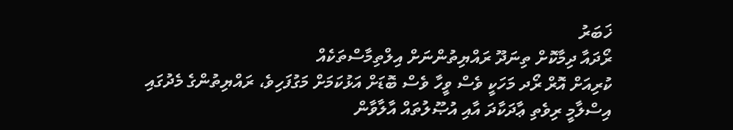ޚަބަރު
ރޯދައާ ދިމާކޮށް ތިނަދޫ ރައްޔިތުންނަށް އިލްތިމާސްތަކެއް
ކުރިއަށް އޮރް ރޯދ މަހަކީ ވެސް ވީހާ ވެސް ބޮޑަށް އަޅުކަމަށް މަގުފަހިވެ، ރައްޔިތުންގެ މެދުގައި އިސްލާމީ ރިވެތި ޢާދަކާދަ އާއި އުޞޫލުތައް އާލާވާން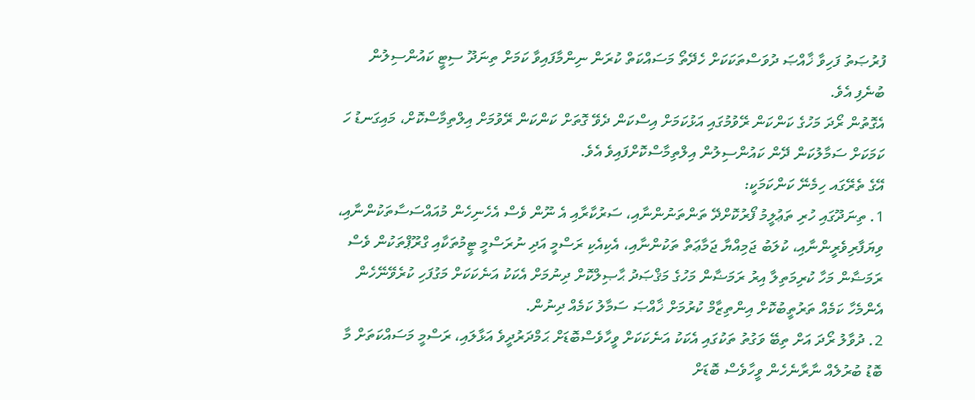ފުރުޞަތު ފަހިވާ ޚާއްޞަ ދުވަސްތަކަކަށް ހެދޭތޯ މަސައްކަތް ކުރަން ނިންމާފައިވާ ކަމަށް ތިނަދޫ ސިޓީ ކައުންސިލުން ބުނެފި އެވެ.
އެގޮތުން ރޯދަ މަހުގެ ކަންކަން ރޭވުމުގައި އަޅުކަމަށް އިސްކަން ދެވޭ ގޮތަށް ކަންކަން ރޭވުމަށް އިލްތިމާސްކޮށް، މައިގަނޑު ހަ ކަމަކަށް ސަމާލުކަން ދޭން ކައުންސިލުން އިލްތިމާސްކޮށްފައިވެ އެވެ.
އޭގެ ތެރޭގައ ހިމެނޭ ކަންކަމަކީ:
1. ތިނަދޫގައި ހުރި ތަޢުލީމު ފޯރުކޮށްދޭ ތަންތަނުންނާއި، ސަރުކާރާއި އެ ނޫން ވެސް އެހެނިހެން މުއައްސަސާތަކުންނާއި، ވިޔަފާރިވެރީންނާއި، ކުލަބު ޖަމިއްޔާ ޖަމާޢަތް ތަކުންނާއި، އެކިއެކި ރަސްމީ އަދި ނުރަސްމީ ޓީމުތަކާއި ގްރޫޕްތަކުން ވެސް ރަމަޟާން މަހާ ކުރިމަތިލާ އިރު ރަމަޟާން މަހުގެ މަޤްޞަދު ޙާޞިލްކޮށް ދިނުމަށް އެކަކު އަނެކަކަށް މަގުފަހި ކުރެވޭނޭހެން އެންމެހާ ކަމެއް ތަރުތީބުކޮށް އިންތިޒާމް ކުރުމަށް ޚާއްޞަ ސަމާލު ކަމެއް ދިނުން.
2. ދުވާލު ރޯދަ އަށް ތިބޭ ވަގުތު ތަކުގައި އެކަކު އަނެކަކަށް ވީހާވެސްބޮޑަށް ޙަމްދަރުދީވެ އަޅާލައި، ރަސްމީ މަސައްކަތަށް މާ ބޮޑު ބުރުލެއް ނާރާނެހެން ވީހާވެސް ބޮޑަށް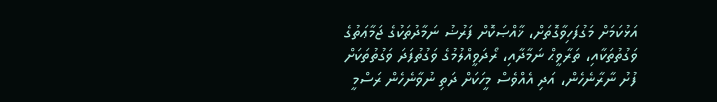އަޅުކަމަށް މަގުފަހިވާގޮތަށް، ޚާއްޞަކޮށް ފަރުޟު ނަމާދުތަކުގެ ޖަމާޢަތުގެ ވަގުތުތަކާއި، ތަރާވީޙް ނަމާދާއި، ރޯދަވީއްލުމުގެ ވަގުތުފަދަ ވަގުތުތަކަށް ފުށު ނާރާނެހެން، އަދި އެއްވެސް މީހަކަށް ދަތި ނުވާނެހެން ރަސްމީ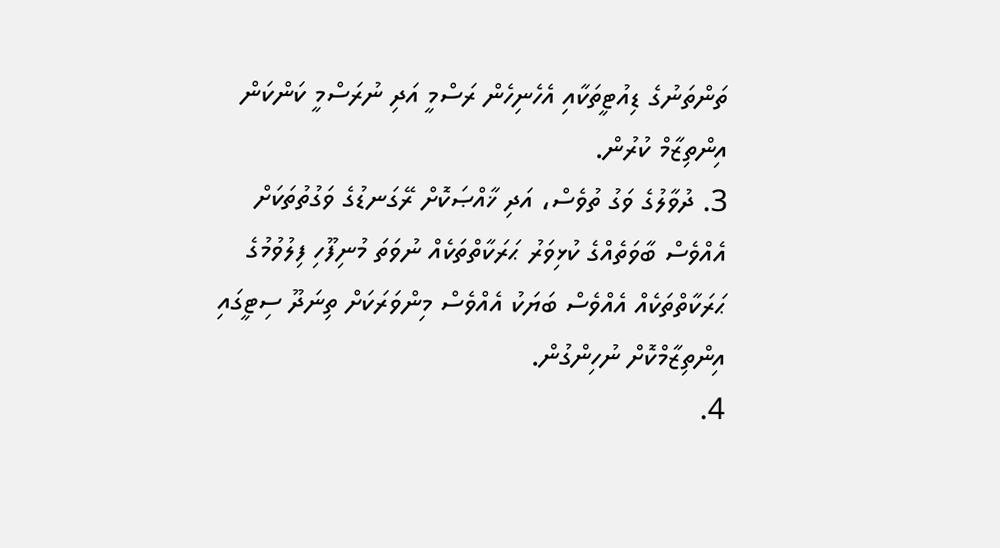ތަންތަނުގެ ޑިއުޓީތަކާއި އެހެނިހެން ރަސްމީ އަދި ނުރަސްމީ ކަންކަން އިންތިޒާމް ކުރުން.
3. ދުވާލުގެ ވަގު ތުވެސް، އަދި ޚާއްޞަކޮށް ރޭގަނޑުގެ ވަގުތުތަކަށް އެއްވެސް ބާވަތެއްގެ ކުޅިވަރު ޙަރަކާތްތަކެއް ނުވަތަ މުނިފޫހި ފިލުވުމުގެ ޙަރަކާތްތަކެއް އެއްވެސް ބަޔަކު އެއްވެސް މިންވަރަކަށް ތިނަދޫ ސިޓީގައި އިންތިޒާމްކޮށް ނުހިންގުން.
4.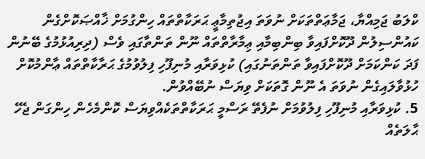ކްލަބު ޖަމިއްޔާ، ޖަމާޢަތްތަކަށް ނުވަތަ އިޖުތިމާޢީ ޙަރަކާތްތައް ހިންގުމަށް ޚާއްޞަކޮށްގެން ކައުންސިލުން ދޫކޮށްފައިވާ ބިންބިމާއި ޢިމާރާތްތައް ނޫން ތަންތާގައި ވެސް (ދިރިއުޅުމުގެ ބޭނުން ފަދަ ކަންކަމަށް ދޫކޮށްފައިވާ ތަންތަނުގައި) ކުޅިވަރާއި މުނިފޫހި ފިލުވުމުގެ ޙަރާކާތްތައް ޢާންމުކޮށް ހުޅުވާލައިގެން ނުވަތަ އެ ނޫން ގޮތަކަށް ވިޔަސް ނުބޭއްވުން.
5. ކުޅިވަރާއި މުނިފޫހި ފިލުވުމަށް ނުފެތޭ ރަސްމީ ޙަރަކާތްތަކެއްވިޔަސް ކޮންމެހެން ހިންގަން ޖެހޭ ޙާލަތެއް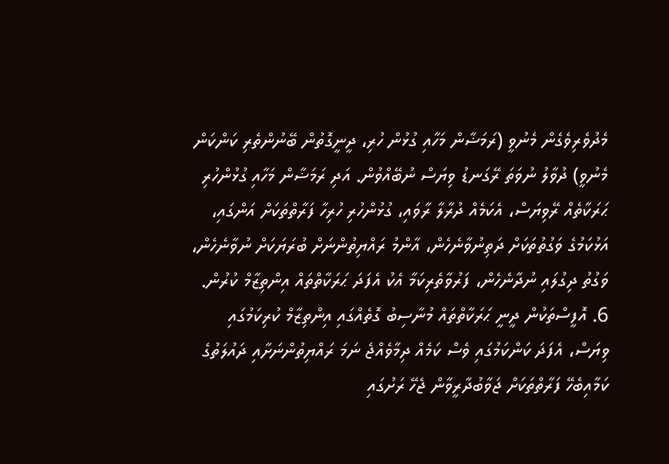މެދުވެރިވެގެން މެނުވީ (ރަމަޟާން މަހާއި ގުޅުން ހުރި، ދީނީގޮތުން ބޭނުންތެރި ކަންކަން މެނުވީ) ދުވާލު ނުވަތަ ރޭގަނޑު ވިޔަސް ނުބޭއްވުން. އަދި ރަމަޟާން މަހާއި ގުޅުންހުރި ޙަރަކާތެއް ރޭވިޔަސް، އެކަމެއް ދުރާލާ ރާވައި، ގުޅުންހުރި ހުރިހާ ފަރާތްތަކަށް އަންގައި، އަޅުކަމުގެ ވަގުތުތަކަށް ދަތިނުވާނެހެން، އާންމު ރައްޔިތުންނަށް ބުރަޔަކަށް ނުވާނެހެން، ވަގުތު ދިގުލައި ނުދާނެހެން، ފަރުވާތެރިކަމާ އެކު އެފަދަ ޙަރަކާތްތައް އިންތިޒާމް ކުރުން.
6. އޮފީސްތަކުން ދީނީ ޙަރަކާތްތައް މުނާސިބު ގޮތެއްގައި އިންތިޒާމް ކުރިކަމުގައި ވިޔަސް، އެފަދަ ކަންކަމުގައި ވެސް ކަމެއް ދިމާވެއްޖެ ނަމަ ރައްޔިތުންނަށާއި ދައުލަތުގެ ކަމާއިބެހޭ ފަރާތްތަކަށް ޖަވާބުދާރީވާން ޖެހޭ ރަށުގައި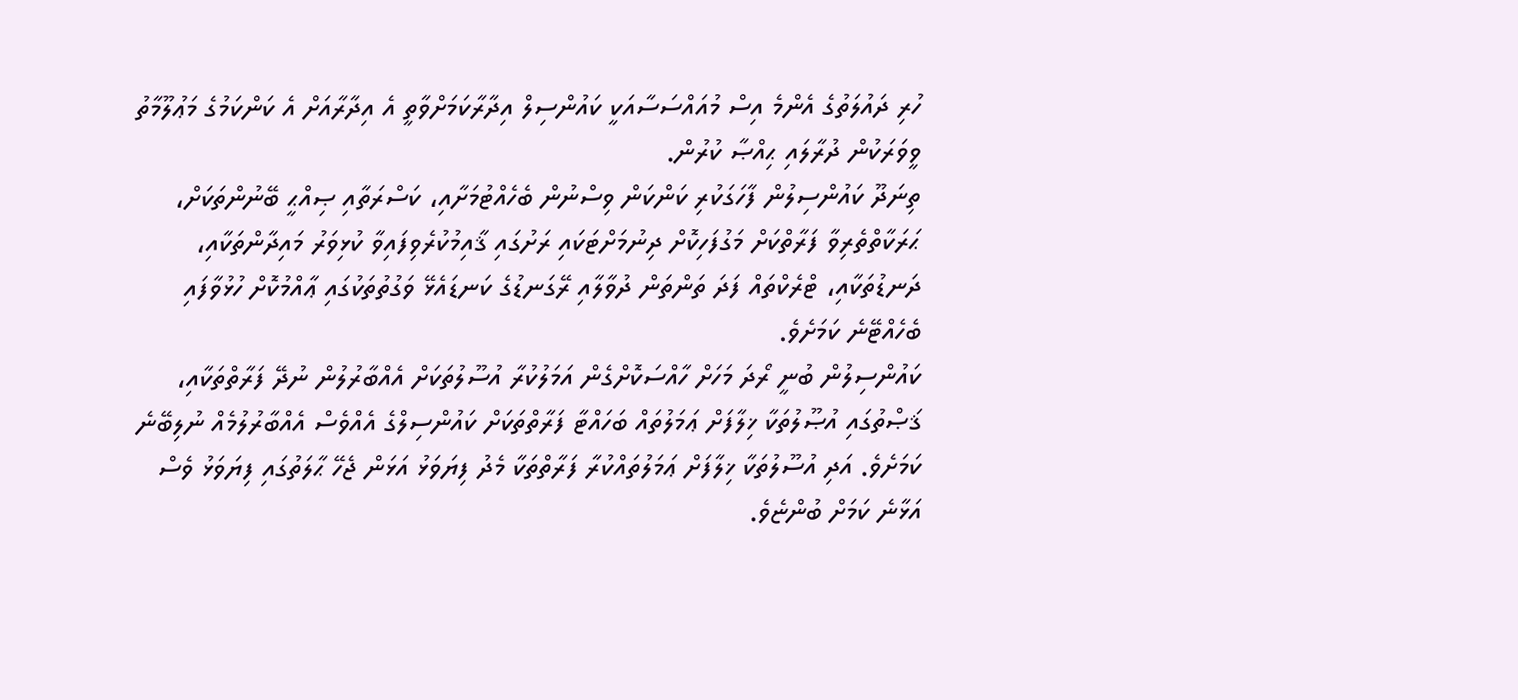ހުރި ދައުލަތުގެ އެންމެ އިސް މުއައްސަސާއަކީ ކައުންސިލް އިދާރާކަމަށްވާތީ އެ އިދާރާއަށް އެ ކަންކަމުގެ މަޢުލޫމާތު ވީވަރަކުން ދުރާލައި ޙިއްޞާ ކުރުން.
ތިނަދޫ ކައުންސިލުން ފާހަގަކުރި ކަންކަން ވިސްނުން ބެހެއްޓުމަށާއި، ކަސްރަތާއި ޞިއްޙީ ބޭނުންތަކަށް، ޙަރަކާތްތެރިވާ ފަރާތްކަށް މަގުފަހިކޮށް ދިނުމަށްޓަކައި ރަށުގައި ޤާއިމުކުރެވިފައިވާ ކުޅިވަރު މައިދާންތަކާއި، ދަނޑުތަކާއި، ޓްރެކްތައް ފަދަ ތަންތަން ދުވާލާއި ރޭގަނޑުގެ ކަނޑައެޅޭ ވަގުތުތަކުގައި ޢާއްމުކޮށް ހުޅުވާފައި ބެހެއްޓޭނެ ކަމަށެވެ.
ކައުންސިލުން ބުނީ ރޯދަ މަހަށް ހާއްސަކޮށްގެން އަމަލުކުރާ އުސޫލުތަކަށް އެއްބާރުލުން ނުދޭ ފަރާތްތަކާއި، ޤަޞްތުގައި އުޞޫލުތަކާ ޚިލާފަށް ޢަމަލުތައް ބަހައްޓާ ފަރާތްތަކަށް ކައުންސިލްގެ އެއްވެސް އެއްބާރުލުމެއް ނުލިބޭނެ ކަމަށެވެ. އަދި އުސޫލުތަކާ ޚިލާފަށް ޢަމަލުތައްކުރާ ފަރާތްތަކާ މެދު ފިޔަވަޅު އަޅަން ޖެހޭ ޙާލަތުގައި ފިޔަވަޅު ވެސް އަޅާނެ ކަމަށް ބުންޏެވެ.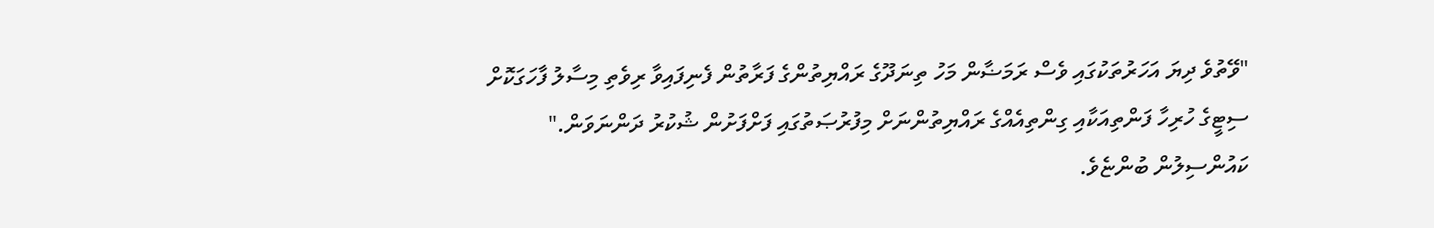"ވޭތުވެ ދިޔަ އަހަރުތަކުގައި ވެސް ރަމަޟާން މަހު ތިނަދޫގެ ރައްޔިތުންގެ ފަރާތުން ފެނިފައިވާ ރިވެތި މިސާލު ފާހަގަކޮށް ސިޓީގެ ހުރިހާ ފަންތިއަކާއި ގިންތިއެއްގެ ރައްޔިތުންނަށް މިފުރުޞަތުގައި ފަށްފަށުން ޝުކުރު ދަންނަވަން." ކައުންސިލުން ބުންޏެވެ.